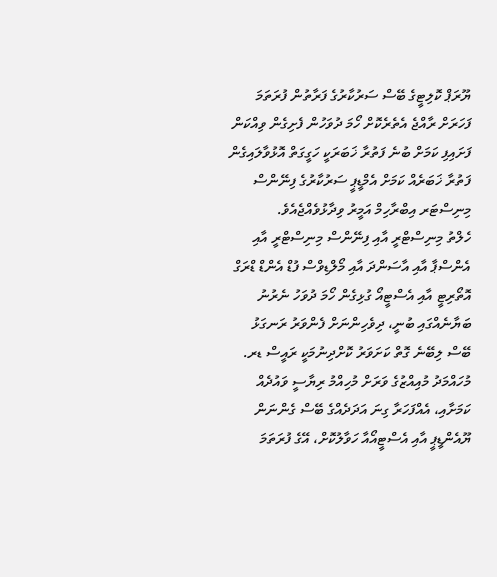ޔޫރަޕް ކޮލިޓީގެ ބޭސް ސަރުކާރުގެ ފަރާތުން ފުރަތަމަ ފަހަރަށް ރާއްޖެ އެތެރެކޮށް ހޯމަ ދުވަހުން ފެށިގެން ވިއްކަން ފަށައިފި ކަމަށް ބުނެ ފަތުރާ ޚަބަރަކީ ހަގީގަތް އޮޅުވާލައިގެން ފަތުރާ ޚަބަރެއް ކަމަށް އެމްޑީޕީ ސަރުކާރުގެ ފިނޭންސް މިނިސްޓަރ އިބްރާހިމް އަމީރު ވިދާޅުވެއްޖެއެވެ.
ހެލްތު މިނިސްޓްރީ އާއި ފިނޭންސް މިނިސްޓްރީ އާއި އެންސްޕާ އާއި އާސަންދަ އާއި މޯލްޑިވްސް ފުޑް އެންޑް ޑްރަގް އޮތޯރިޓީ އާއި އެސްޓީއޯ ގުޅިގެން ހޯމަ ދުވަހު ނެރުނު ބަޔާނެއްގައި ބުނީ، ދިވެހިންނަށް ފެންވަރު ރަނގަޅު ބޭސް ލިބޭނެ ގޮތް ކަށަވަރު ކޮށްދިނުމަކީ ރައީސް ޑރ. މުހައްމަދު މުއިއްޒުގެ ވަރަށް މުހިއްމު ރިޔާސީ ވައުދެއް ކަމަށާއި، އެއްފަހަރާ ގިނަ އަދަދެއްގެ ބޭސް ގެންނަން ޔޫއެންޑީޕީ އާއި އެސްޓީއޯއާ ހަވާލުކޮށް، އޭގެ ފުރަތަމަ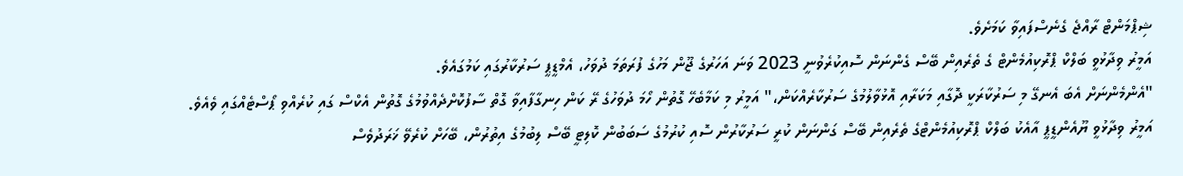ޝިޕްމަންޓް ރާއްޖެ ގެނެސްފައިވާ ކަމަށެވެ.
އަމީރު ވިދާޅުވީ ބަލްކް ޕްރޮކިއުމެންޓް ގެ ތެރެއިން ބޭސް ގެންނަން ސޮއިކުރެވުނީ 2023 ވަނަ އަހަރުގެ ޖޫން މަހުގެ ފުރަތަމަ ދުވަހު، އެމްޑީޕީ ސަރުކާރުގައި ކަމުގައެވެ.
"އެންމެންނަށް އެބަ އެނގޭ މި ސަރުކާރަކީ ދޮގާއި މަކަރާއި އޮޅުވާލުމުގެ ސަރުކާރެއްކަން،" އަމީރު މި ކަމާބެހޭ ގޮތުން ހޯމަ ދުވަހުގެ ރޭ ކަން ހިނގާފާއިވާ ގޮތް ސާފުކޮށްދެއްވުމުގެ ގޮތުން އެކްސް ގައި ކުރެއްވި ޕޯސްޓެއްގައި ވެއެވެ.
އަމީރު ވިދާޅުވީ ޔޫއެންޑީޕީ އާއެކު ބަލްކް ޕްރޮކިއުމެންޓްގެ ތެރެއިން ބޭސް ގަންނަން ކުރީ ސަރުކާރުން ސޮއި ކުރުމުގެ ސަބަބުން ކޮލިޓީ ބޭސް ލިބުމުގެ އިތުރުން، ބޭހަށް ކުރެވޭ ޚަރަދުވެސް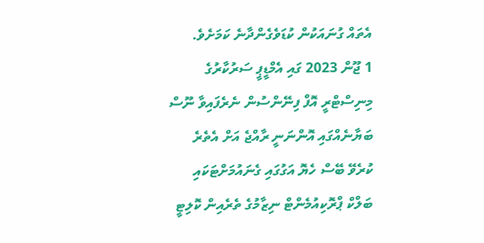އެތައް ގުނައަކުން ކުޑަވެގެންދާނެ ކަމަށެވެ.
1 ޖޫން 2023 ގައި އެމްޑީޕީ ސަރުކާރުގެ މިނިސްޓްރީ އޮފް ފިނޭންސުން ނެރެފައިވާ ނޫސް ބަޔާނެއްގައި އޮންނަނީ ރާއްޖެ އަށް އެތެރެ ކުރެވޭ ބޭސް ހެޔޮ އަގުގައި ގެނައުމަށްޓަކައި ބަލްކް ޕްރޮކިއުމެންޓް ނިޒާމުގެ ތެރެއިން ކޮލިޓީ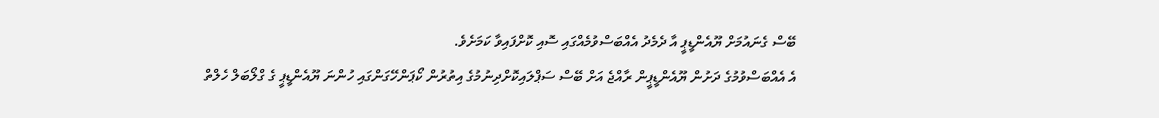ބޭސް ގެނައުމަށް ޔޫއެންޑީޕީ އާ ދެމެދު އެއްބަސްވުމެއްގައި ސޮއި ކޮށްފައިވާ ކަމަށެވެ.
އެ އެއްބަސްވުމުގެ ދަށުން ޔޫއެންޑީޕީން ރާއްޖެ އަށް ބޭސް ސަޕްލައިކޮށްދިނުމުގެ އިތުރުން ކޯޕަންހޭގަންގައި ހުންނަ ޔޫއެންޑީޕީ ގެ ގްލޯބަލް ހެލްތް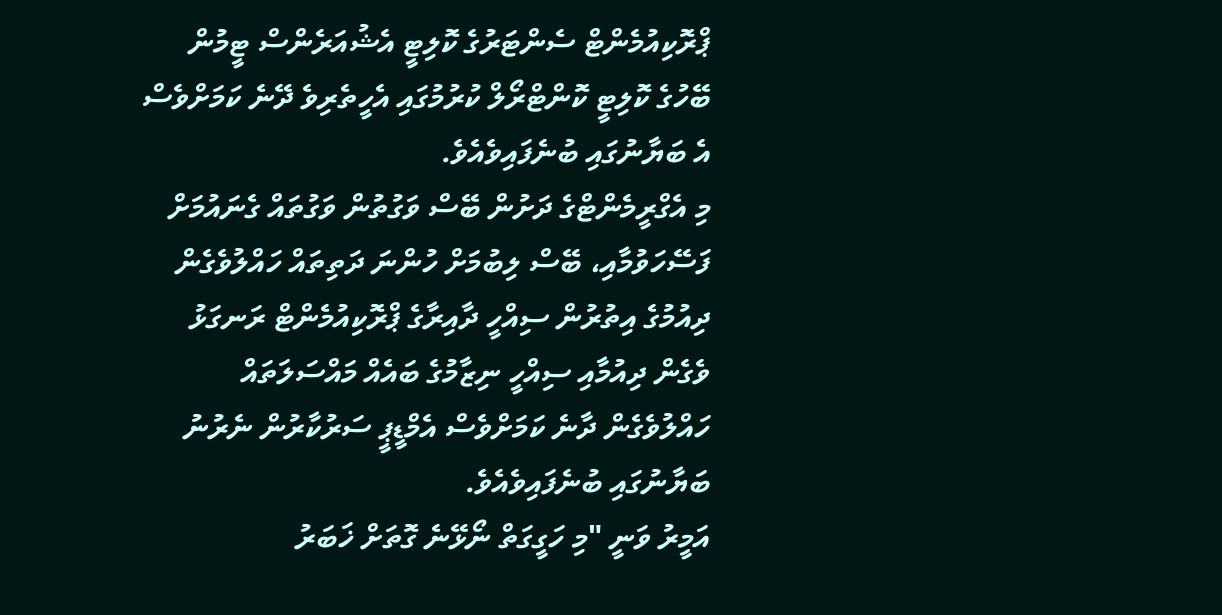ޕްރޮކިއުމެންޓް ސެންޓަރުގެ ކޮލިޓީ އެޝުއަރެންސް ޓީމުން ބޭހުގެ ކޮލިޓީ ކޮންޓްރޯލް ކުރުމުގައި އެހީތެރިވެ ދޭނެ ކަމަށްވެސް އެ ބަޔާނުގައި ބުނެފައިވެއެވެ.
މި އެގްރީމެންޓްގެ ދަށުން ބޭސް ވަގުތުން ވަގުތައް ގެނައުމަށް ފަސޭހަވުމާއި، ބޭސް ލިބުމަށް ހުންނަ ދަތިތައް ހައްލުވެގެން ދިއުމުގެ އިތުރުން ސިއްހީ ދާއިރާގެ ޕްރޮކިއުމެންޓް ރަނގަޅު ވެގެން ދިއުމާއި ސިއްހީ ނިޒާމުގެ ބައެއް މައްސަލަތައް ހައްލުވެގެން ދާނެ ކަމަށްވެސް އެމްޑީޕީ ސަރުކާރުން ނެރުނު ބަޔާނުގައި ބުނެފައިވެއެވެ.
އަމީރު ވަނީ "މި ހަގީގަތް ނޯޅޭނެ ގޮތަށް ޚަބަރު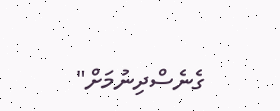ގެނެސްދިނުމަށް"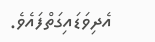އެދިވަޑައިގަތްފައެވެ.